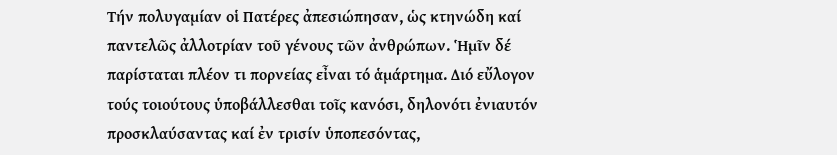Τήν πολυγαμίαν οἱ Πατέρες ἀπεσιώπησαν, ὡς κτηνώδη καί παντελῶς ἀλλοτρίαν τοῦ γένους τῶν ἀνθρώπων. Ἡμῖν δέ παρίσταται πλέον τι πορνείας εἶναι τό ἁμάρτημα. Διό εὔλογον τούς τοιούτους ὑποβάλλεσθαι τοῖς κανόσι, δηλονότι ἐνιαυτόν προσκλαύσαντας καί ἐν τρισίν ὑποπεσόντας,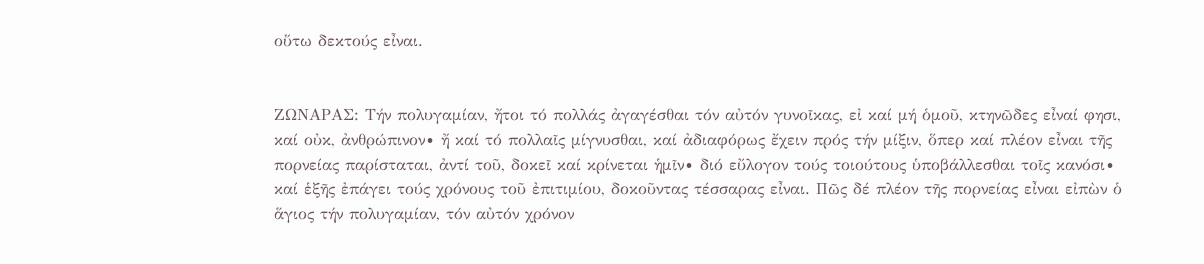οὕτω δεκτούς εἶναι.


ΖΩΝΑΡΑΣ: Τήν πολυγαμίαν, ἤτοι τό πολλάς ἀγαγέσθαι τόν αὐτόν γυνοῖκας, εἰ καί μή ὁμοῦ, κτηνῶδες εἶναί φησι, καί οὐκ, ἀνθρώπινον∙ ἤ καί τό πολλαῖς μίγνυσθαι, καί ἀδιαφόρως ἔχειν πρός τήν μίξιν, ὅπερ καί πλέον εἶναι τῆς πορνείας παρίσταται, ἀντί τοῦ, δοκεῖ καί κρίνεται ἡμῖν∙ διό εὔλογον τούς τοιούτους ὑποβάλλεσθαι τοῖς κανόσι∙ καί ἑξῆς ἐπάγει τούς χρόνους τοῦ ἐπιτιμίου, δοκοῦντας τέσσαρας εἶναι. Πῶς δέ πλέον τῆς πορνείας εἶναι εἰπὼν ὁ ἅγιος τήν πολυγαμίαν, τόν αὐτόν χρόνον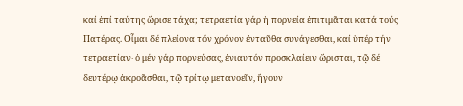καί ἐπί ταύτης ὥρισε τάχα; τετραετία γάρ ἡ πορνεία ἐπιτιμᾶται κατά τούς Πατέρας. Οἶμαι δέ πλείονα τόν χρόνον ἐνταῦθα συνάγεσθαι, καί ὑπέρ τήν τετραετίαν∙ ὁ μέν γάρ πορνεύσας, ἐνιαυτόν προσκλαίειν ὥρισται, τῷ δέ δευτέρῳ ἀκροᾶσθαι, τῷ τρίτῳ μετανοεῖν, ἤγουν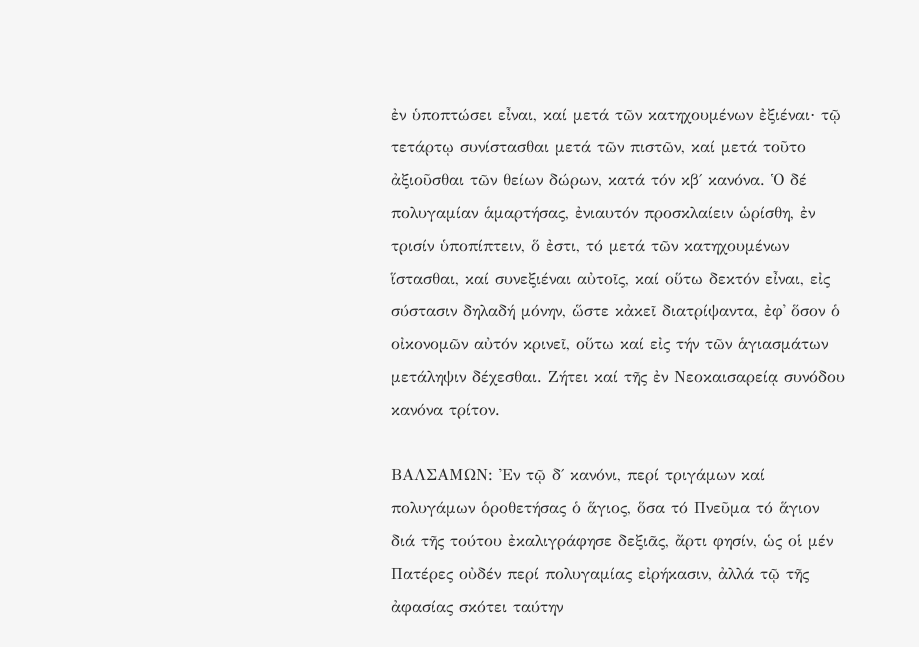ἐν ὑποπτώσει εἶναι, καί μετά τῶν κατηχουμένων ἐξιέναι∙ τῷ τετάρτῳ συνίστασθαι μετά τῶν πιστῶν, καί μετά τοῦτο ἀξιοῦσθαι τῶν θείων δώρων, κατά τόν κβ΄ κανόνα. Ὁ δέ πολυγαμίαν ἁμαρτήσας, ἐνιαυτόν προσκλαίειν ὡρίσθη, ἐν τρισίν ὑποπίπτειν, ὅ ἐστι, τό μετά τῶν κατηχουμένων ἵστασθαι, καί συνεξιέναι αὐτοῖς, καί οὕτω δεκτόν εἶναι, εἰς σύστασιν δηλαδή μόνην, ὥστε κἀκεῖ διατρίψαντα, ἐφ᾽ ὅσον ὁ οἰκονομῶν αὐτόν κρινεῖ, οὕτω καί εἰς τήν τῶν ἁγιασμάτων μετάληψιν δέχεσθαι. Ζήτει καί τῆς ἐν Νεοκαισαρείᾳ συνόδου κανόνα τρίτον.

ΒΑΛΣΑΜΩΝ: Ἐν τῷ δ΄ κανόνι, περί τριγάμων καί πολυγάμων ὁροθετήσας ὁ ἅγιος, ὅσα τό Πνεῦμα τό ἅγιον διά τῆς τούτου ἐκαλιγράφησε δεξιᾶς, ἄρτι φησίν, ὡς οἱ μέν Πατέρες οὐδέν περί πολυγαμίας εἰρήκασιν, ἀλλά τῷ τῆς ἀφασίας σκότει ταύτην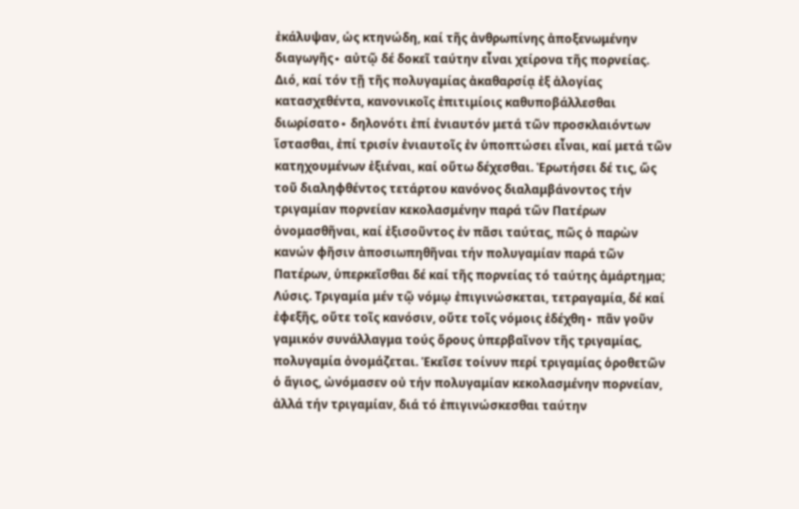ἐκάλυψαν, ὡς κτηνώδη, καί τῆς ἀνθρωπίνης ἀποξενωμένην διαγωγῆς∙ αὐτῷ δέ δοκεῖ ταύτην εἶναι χείρονα τῆς πορνείας. Διό, καί τόν τῇ τῆς πολυγαμίας ἀκαθαρσίᾳ ἐξ ἀλογίας κατασχεθέντα, κανονικοῖς ἐπιτιμίοις καθυποβάλλεσθαι διωρίσατο∙ δηλονότι ἐπί ἐνιαυτόν μετά τῶν προσκλαιόντων ἵστασθαι, ἐπί τρισίν ἐνιαυτοῖς ἐν ὑποπτώσει εἶναι, καί μετά τῶν κατηχουμένων ἐξιέναι, καί οὕτω δέχεσθαι. Ἐρωτήσει δέ τις, ὥς τοῦ διαληφθέντος τετάρτου κανόνος διαλαμβάνοντος τήν τριγαμίαν πορνείαν κεκολασμένην παρά τῶν Πατέρων ὀνομασθῆναι, καί ἐξισοῦντος ἐν πᾶσι ταύτας, πῶς ὁ παρὼν κανών φῆσιν ἀποσιωπηθῆναι τήν πολυγαμίαν παρά τῶν Πατέρων, ὑπερκεῖσθαι δέ καί τῆς πορνείας τό ταύτης ἁμάρτημα; Λύσις. Τριγαμία μέν τῷ νόμῳ ἐπιγινώσκεται, τετραγαμία, δέ καί ἐφεξῆς, οὔτε τοῖς κανόσιν, οὔτε τοῖς νόμοις ἐδέχθη∙ πᾶν γοῦν γαμικόν συνάλλαγμα τούς ὅρους ὑπερβαῖνον τῆς τριγαμίας, πολυγαμία ὀνομάζεται. Ἑκεῖσε τοίνυν περί τριγαμίας ὁροθετῶν ὁ ἅγιος, ὠνόμασεν οὐ τήν πολυγαμίαν κεκολασμένην πορνείαν, ἀλλά τήν τριγαμίαν, διά τό ἐπιγινώσκεσθαι ταύτην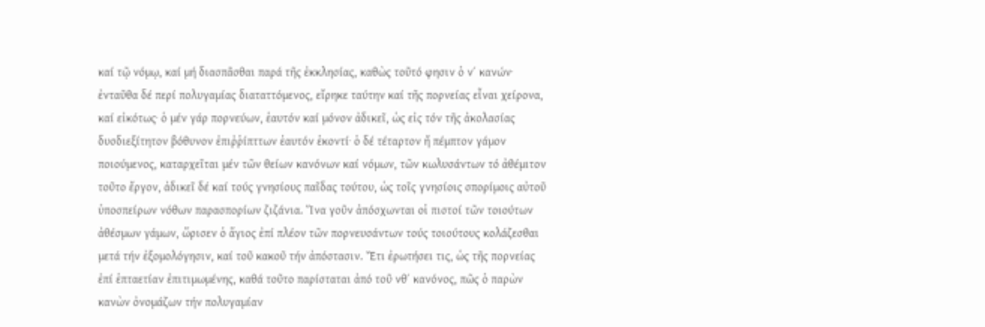καί τῷ νόμῳ, καί μή διασπᾶσθαι παρά τῆς ἐκκλησίας, καθὼς τοῦτό φησιν ὁ ν΄ κανών∙ ἐνταῦθα δέ περί πολυγαμίας διαταττόμενος, εἴρηκε ταύτην καί τῆς πορνείας εἶναι χείρονα, καί εἰκότως∙ ὁ μέν γάρ πορνεύων, ἑαυτόν καί μόνον ἀδικεῖ, ὡς εἰς τόν τῆς ἀκολασίας δυσδιεξίτητον βόθυνον ἐπιῤῥίπττων ἑαυτόν ἑκοντί∙ ὁ δέ τέταρτον ἤ πέμπτον γάμον ποιούμενος, καταρχεῖται μέν τῶν θείων κανόνων καί νόμων, τῶν κωλυσάντων τό ἀθέμιτον τοῦτο ἔργον, ἀδικεῖ δέ καί τούς γνησίους παῖδας τούτου, ὡς τοῖς γνησίοις σπορίμοις αὐτοῦ ὑποσπείρων νόθων παρασπορίων ζιζάνια. Ἵνα γοῦν ἀπόσχωνται οἱ πιστοί τῶν τοιούτων ἀθέσμων γάμων, ὥρισεν ὁ ἅγιος ἐπί πλέον τῶν πορνευσάντων τούς τοιούτους κολάζεσθαι μετά τήν ἐξομολόγησιν, καί τοῦ κακοῦ τήν ἀπόστασιν. Ἔτι ἐρωτήσει τις, ὡς τῆς πορνείας ἐπί ἑπταετίαν ἐπιτιμωμένης, καθά τοῦτο παρίσταται ἀπό τοῦ νθ΄ κανόνος, πῶς ὁ παρὼν κανὼν ὀνομάζων τήν πολυγαμίαν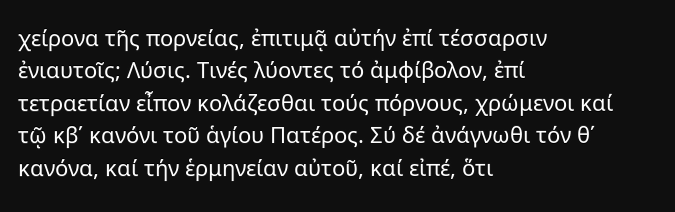χείρονα τῆς πορνείας, ἐπιτιμᾷ αὐτήν ἐπί τέσσαρσιν ἐνιαυτοῖς; Λύσις. Τινές λύοντες τό ἀμφίβολον, ἐπί τετραετίαν εἶπον κολάζεσθαι τούς πόρνους, χρώμενοι καί τῷ κβ΄ κανόνι τοῦ ἁγίου Πατέρος. Σύ δέ ἀνάγνωθι τόν θ΄ κανόνα, καί τήν ἑρμηνείαν αὐτοῦ, καί εἰπέ, ὅτι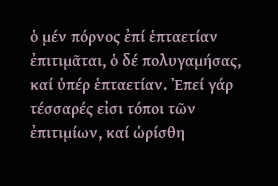ὁ μέν πόρνος ἐπί ἑπταετίαν ἐπιτιμᾶται, ὁ δέ πολυγαμήσας, καί ὑπέρ ἑπταετίαν. Ἐπεί γάρ τέσσαρές εἰσι τόποι τῶν ἐπιτιμίων, καί ὡρίσθη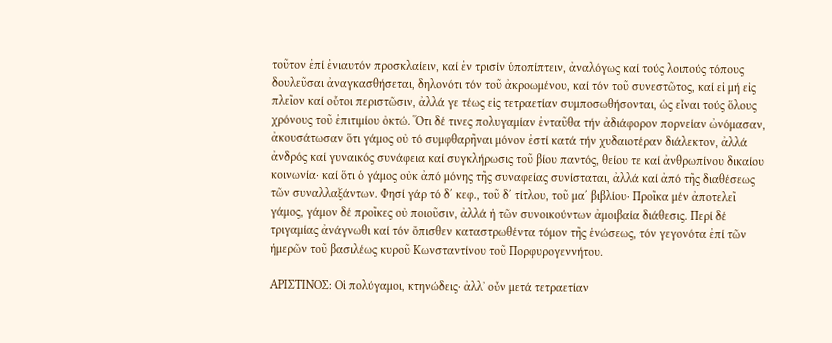τοῦτον ἐπί ἐνιαυτόν προσκλαίειν, καί ἐν τρισίν ὑποπίπτειν, ἀναλόγως καί τούς λοιπούς τόπους δουλεῦσαι ἀναγκασθήσεται, δηλονότι τόν τοῦ ἀκροωμένου, καί τόν τοῦ συνεστῶτος, καί εἰ μή εἰς πλεῖον καί οὗτοι περιστῶσιν, ἀλλά γε τέως εἰς τετραετίαν συμποσωθήσονται, ὡς εἶναι τούς ὅλους χρόνους τοῦ ἐπιτιμίου ὀκτώ. Ὅτι δέ τινες πολυγαμίαν ἐνταῦθα τήν ἀδιάφορον πορνείαν ὠνόμασαν, ἀκουσάτωσαν ὅτι γάμος οὐ τό συμφθαρῆναι μόνον ἐστί κατά τήν χυδαιοτέραν διάλεκτον, ἀλλά ἀνδρός καί γυναικός συνάφεια καί συγκλήρωσις τοῦ βίου παντός, θείου τε καί ἀνθρωπίνου δικαίου κοινωνία∙ καί ὅτι ὁ γάμος οὐκ ἀπό μόνης τῆς συναφείας συνίσταται, ἀλλά καί ἀπό τῆς διαθέσεως τῶν συναλλαξάντων. Φησί γάρ τό δ΄ κεφ., τοῦ δ΄ τίτλου, τοῦ μα΄ βιβλίου∙ Προῖκα μέν ἀποτελεῖ γάμος, γάμον δέ προῖκες οὐ ποιοῦσιν, ἀλλά ἡ τῶν συνοικούντων ἀμοιβαία διάθεσις. Περί δέ τριγαμίας ἀνάγνωθι καί τόν ὄπισθεν καταστρωθέντα τόμον τῆς ἑνώσεως, τόν γεγονότα ἐπί τῶν ἡμερῶν τοῦ βασιλέως κυροῦ Κωνσταντίνου τοῦ Πορφυρογεννήτου.

ΑΡΙΣΤΙΝΟΣ: Οἱ πολύγαμοι, κτηνώδεις∙ ἀλλ᾽ οὖν μετά τετραετίαν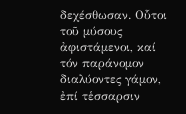δεχέσθωσαν. Οὗτοι τοῦ μύσους ἀφιστάμενοι, καί τόν παράνομον διαλύοντες γάμον, ἐπί τἑσσαρσιν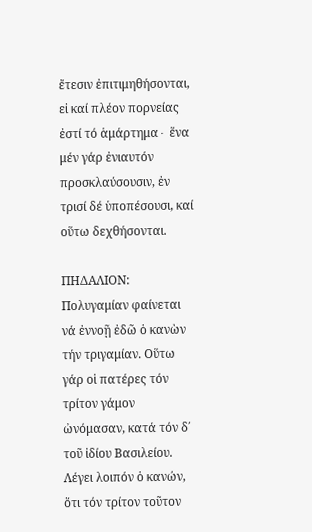ἔτεσιν ἐπιτιμηθήσονται, εἰ καί πλέον πορνείας ἐστί τό ἁμάρτημα∙ ἕνα μέν γάρ ἐνιαυτόν προσκλαύσουσιν, ἐν τρισί δέ ὑποπέσουσι, καί οὕτω δεχθήσονται.

ΠΗΔΑΛΙΟΝ: Πολυγαμίαν φαίνεται νά ἐννοῇ ἐδῶ ὁ κανὼν τήν τριγαμίαν. Οὕτω γάρ οἱ πατέρες τόν τρίτον γάμον ὠνόμασαν, κατά τόν δ΄ τοῦ ἰδίου Βασιλείου. Λέγει λοιπόν ὁ κανών, ὅτι τόν τρίτον τοῦτον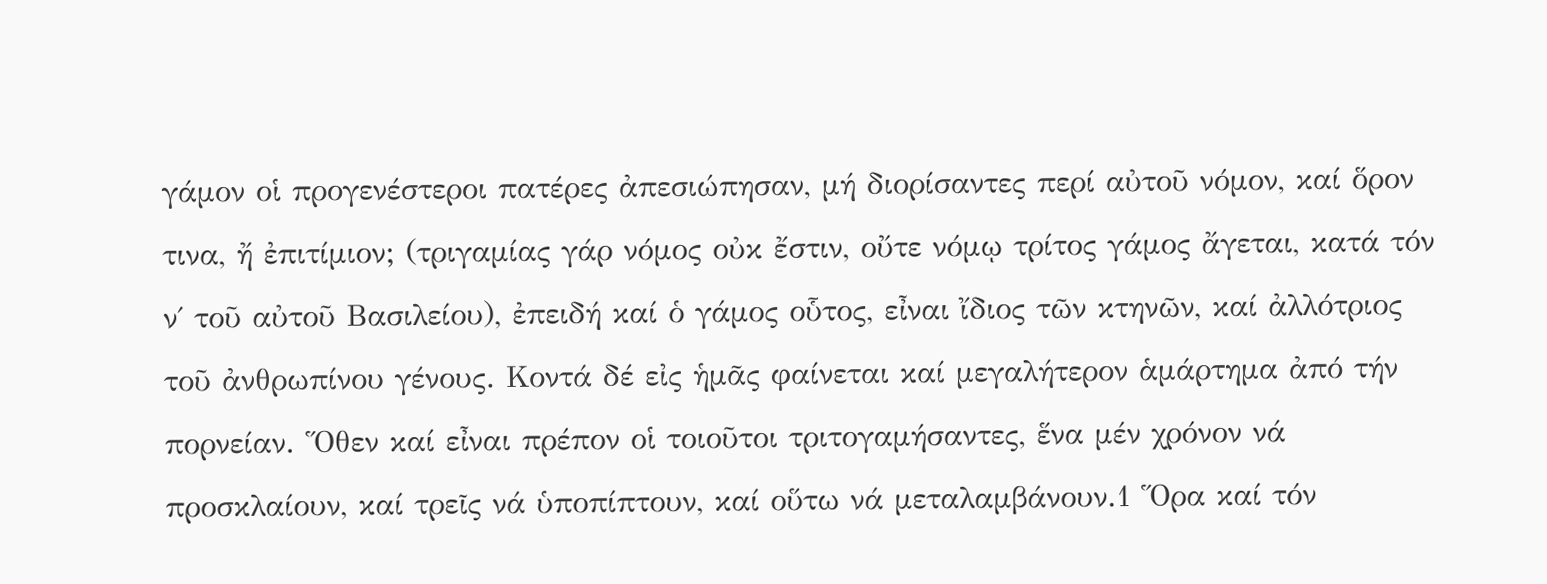γάμον οἱ προγενέστεροι πατέρες ἀπεσιώπησαν, μή διορίσαντες περί αὐτοῦ νόμον, καί ὅρον τινα, ἤ ἐπιτίμιον; (τριγαμίας γάρ νόμος οὐκ ἔστιν, οὔτε νόμῳ τρίτος γάμος ἄγεται, κατά τόν ν΄ τοῦ αὐτοῦ Βασιλείου), ἐπειδή καί ὁ γάμος οὗτος, εἶναι ἴδιος τῶν κτηνῶν, καί ἀλλότριος τοῦ ἀνθρωπίνου γένους. Κοντά δέ εἰς ἡμᾶς φαίνεται καί μεγαλήτερον ἁμάρτημα ἀπό τήν πορνείαν. Ὅθεν καί εἶναι πρέπον οἱ τοιοῦτοι τριτογαμήσαντες, ἕνα μέν χρόνον νά προσκλαίουν, καί τρεῖς νά ὑποπίπτουν, καί οὕτω νά μεταλαμβάνουν.1 Ὅρα καί τόν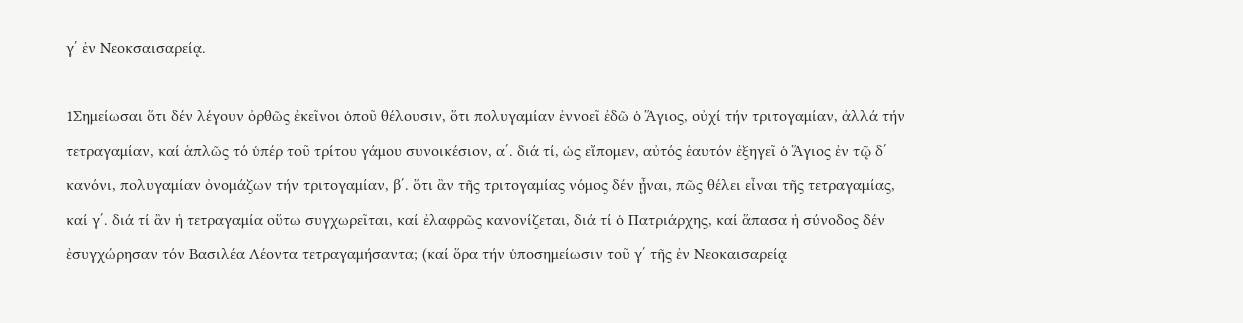γ΄ ἐν Νεοκσαισαρείᾳ.

1Σημείωσαι ὅτι δέν λέγουν ὀρθῶς ἐκεῖνοι ὁποῦ θέλουσιν, ὅτι πολυγαμίαν ἐννοεῖ ἐδῶ ὁ Ἅγιος, οὐχί τήν τριτογαμίαν, ἀλλά τήν τετραγαμίαν, καί ἁπλῶς τό ὑπέρ τοῦ τρίτου γάμου συνοικέσιον, α΄. διά τί, ὡς εἴπομεν, αὐτός ἑαυτόν ἐξηγεῖ ὁ Ἅγιος ἐν τῷ δ΄ κανόνι, πολυγαμίαν ὀνομάζων τήν τριτογαμίαν, β΄. ὅτι ἂν τῆς τριτογαμίας νόμος δέν ᾖναι, πῶς θέλει εἶναι τῆς τετραγαμίας, καί γ΄. διά τί ἂν ἡ τετραγαμία οὕτω συγχωρεῖται, καί ἐλαφρῶς κανονίζεται, διά τί ὁ Πατριάρχης, καί ἅπασα ἡ σύνοδος δέν ἐσυγχώρησαν τόν Βασιλέα Λέοντα τετραγαμήσαντα; (καί ὅρα τήν ὑποσημείωσιν τοῦ γ΄ τῆς ἐν Νεοκαισαρείᾳ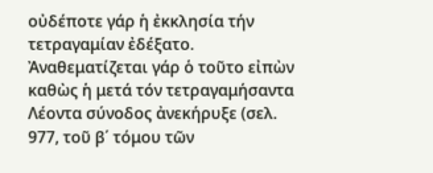οὐδέποτε γάρ ἡ ἐκκλησία τήν τετραγαμίαν ἐδέξατο. Ἀναθεματίζεται γάρ ὁ τοῦτο εἰπὼν καθὼς ἡ μετά τόν τετραγαμήσαντα Λέοντα σύνοδος ἀνεκήρυξε (σελ. 977, τοῦ β΄ τόμου τῶν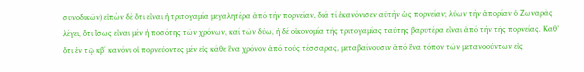συνοδικῶν) εἰπὼν δέ ὅτι εἶναι ἡ τριτογαμία μεγαλητέρα ἀπό τήν πορνείαν, διά τί ἐκανόνισεν αὐτήν ὡς πορνείαν; λύων τήν ἀπορίαν ὁ Ζωναρᾶς λέγει, ὅτι ἴσως εἶναι μέν ἡ ποσότης τῶν χρόνων, καί τῶν δύω, ἡ δέ οἰκονομία τῆς τριτογαμίας ταύτης βαρυτέρα εἶναι ἀπό τήν τῆς πορνείας. Καθ’ ὅτι ἐν τῷ κβ΄ κανόνι οἱ πορνεύοντες μέν εἰς κάθε ἕνα χρόνον ἀπό τούς τέσσαρας, μεταβαίνουσιν ἀπό ἕνα τόπον τῶν μετανοούντων εἰς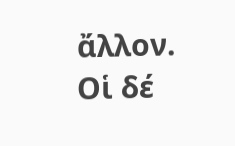ἄλλον. Οἱ δέ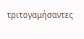τριτογαμήσαντες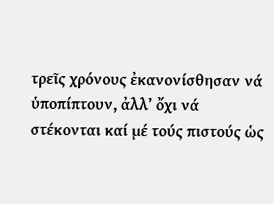τρεῖς χρόνους ἐκανονίσθησαν νά ὑποπίπτουν, ἀλλ’ ὄχι νά στέκονται καί μέ τούς πιστούς ὡς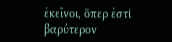ἐκεῖνοι, ὅπερ ἐστί βαρύτερον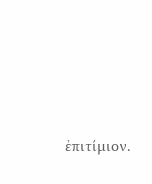ἐπιτίμιον.